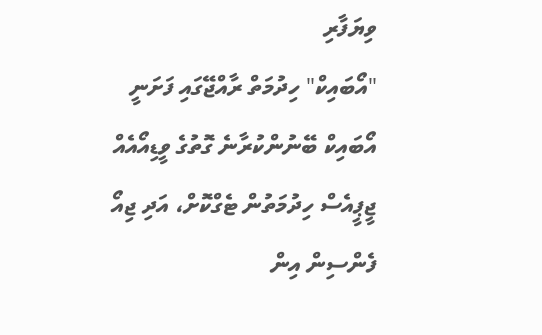ވިޔަފާރި
"އޯބައިކް" ހިދުމަތް ރާއްޖޭގައި ފަށަނީ
އޯބައިކް ބޭނުންކުރާނެ ގޮތުގެ ވީޑިއޯއެއް
ޖީޕީއެސް ހިދުމަތުން ޓެގްކޮށް، އަދި ޖިއޯ ފެންސިން އިން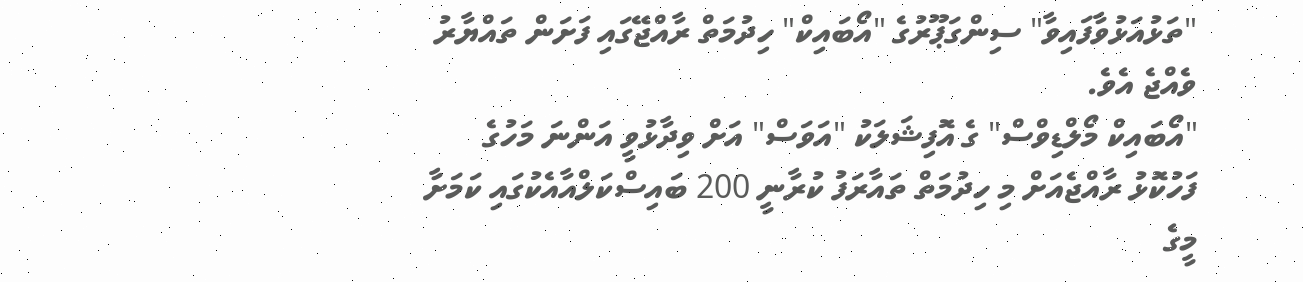"ތަޅުއަޅުވާފައިވާ" ސިންގަޕޫރުގެ "އޯބައިކް" ހިދުމަތް ރާއްޖޭގައި ފަށަން ތައްޔާރު ވެއްޖެ އެވެ.
"އޯބައިކް މޯލްޑިވްސް" ގެ އޮފިޝަލަކު "އަވަސް" އަށް ވިދާޅުވީ އަންނަ މަހުގެ ފަހުކޮޅު ރާއްޖެއަށް މި ހިދުމަތް ތައާރަފު ކުރާނީ 200 ބައިސްކަލްއާއެކުގައި ކަމަށާ މީގެ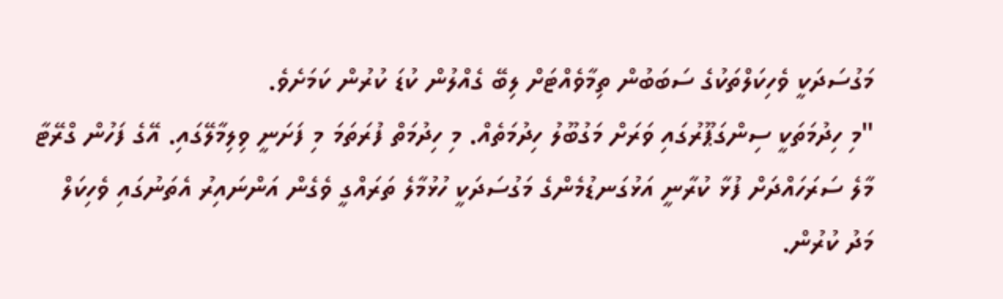މަގުސަދަކީ ވެހިކަލްތަކުގެ ސަބަބުން ތިމާވެއްޓަށް ލިބޭ ގެއްލުން ކުޑަ ކުރުން ކަމަށެވެ.
"މި ހިދުމަތަކީ ސިންގަޕޫރުގައި ވަރަށް މަގުބޫލު ހިދުމަތެއް. މި ހިދުމަތް ފުރަތަމަ މި ފަށަނީ ވިލިމާލޭގައި. އޭގެ ފަހުން ގްރޭޓާ މާލެ ސަރަހައްދަށް ފުޅާ ކުރާނީ އަޅުގަނޑުމެންގެ މަގުސަދަކީ ހުޅުމާލެ ތަރައްގީ ވެގެން އަންނައިރު އެތަނުގައި ވެހިކަލް މަދު ކުރުން.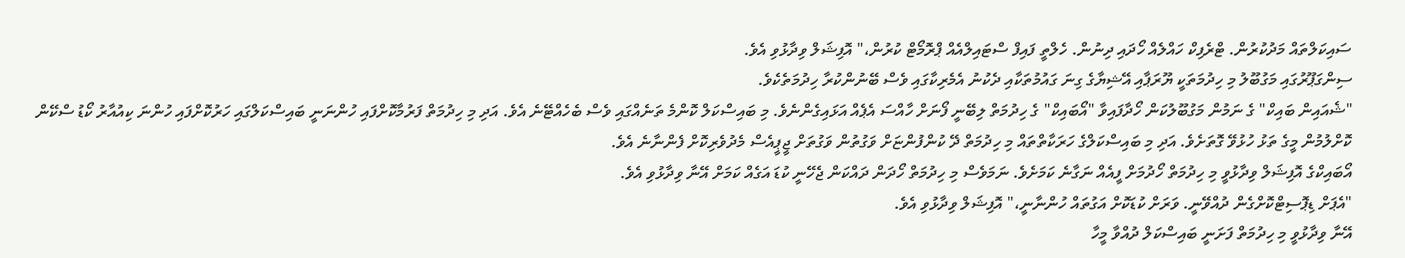ސައިކަލްތައް މަދުކުރުން. ޓްރެފިކް ހައްލެއް ހޯދައި ދިނުން. ހެލްތީ ފައިފް ސްޓައިލްއެއް ޕްރޮމޯޓް ކުރުން،" އޮފިޝަލް ވިދާޅުވި އެވެ.
ސިންގަޕޫރުގައި މަގުބޫލު މި ހިދުމަތަކީ ޔޫރަޕާއި އޭޝިޔާގެ ގިނަ ގައުމުތަކާއި ދެކުނު އެމެރިކާގައި ވެސް ބޭނުންކުރާ ހިދުމަތެކެވެ.
"ޝެއައިން ބައިކް" ގެ ނަމުން މަގުބޫލުކަން ހޯދާފައިވާ "އޯބައިކް" ގެ ހިދުމަތް ލިބޭނީ ފޯނަށް ހާއްސަ އެޕެއް އަޅައިގެންނެވެ. މި ބައިސްކަލް ކޮންމެ ތަނެއްގައި ވެސް ބެހެއްޓޭނެ އެވެ. އަދި މި ހިދުމަތް ފަރުމާކޮށްފައި ހުންނަނީ ބައިސްކަލްގައި ހަރުކޮށްފައި ހުންނަ ކިއުއާރު ކޯޑު ސްކޭން ކޮށްލުމުން މީގެ ތަޅު ހުޅުވޭ ގޮތަށެވެ. އަދި މި ބައިސްކަލްގެ ހަރަކާތްތައް މި ހިދުމަތް ދޭ ކުންފުންޏަށް ވަގުތުން ވަގުތަށް ޖީޕީއެސް މެދުވެރިކޮށް ފެންނާނެ އެވެ.
އޯބައިކްގެ އޮފިޝަލް ވިދާޅުވީ މި ހިދުމަތް ހޯދުމަށް ފީއެއް ނަގާނެ ކަމަށެވެ. ނަމަވެސް މި ހިދުމަތް ހޯދަން ދައްކަން ޖެހޭނީ ކުޑަ އަގެއް ކަމަށް އޭނާ ވިދާޅުވި އެވެ.
"އެޕަށް ޑިޕޮސިޓްކޮށްގެން ދުއްވޭނީ. ވަރަށް ކުޑަކޮށް އަގުތައް ހުންނާނީ،" އޮފިޝަލް ވިދާޅުވި އެވެ.
އޭނާ ވިދާޅުވީ މި ހިދުމަތް ފަށަނީ ބައިސްކަލް ދުއްވާ މީހާ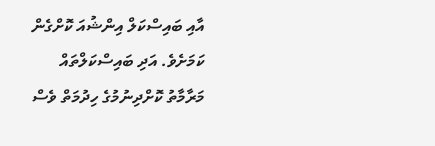އާއި ބައިސްކަލް އިންޝުއަ ކޮށްގެން ކަމަށެވެ. އަދި ބައިސްކަލްތައް މަރާމާތު ކޮށްދިނުމުގެ ހިދުމަތް ވެސް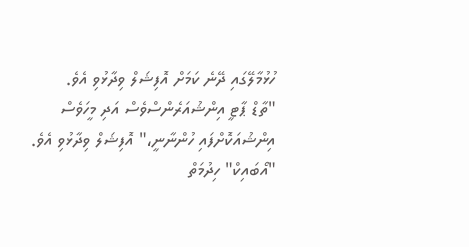ހުޅުމާލޭގައި ދޭނެ ކަމަށް އޮފިޝަލް ވިދާޅުވި އެވެ.
"ތާޑް ޕާޓީ އިންޝުއަރެންސްވެސް އަދި މީހަވެސް އިންޝުއަކޮށްފައި ހުންނާނީ،" އޮފިޝަލް ވިދާޅުވި އެވެ.
"އޯބައިކް" ހިދުމަތް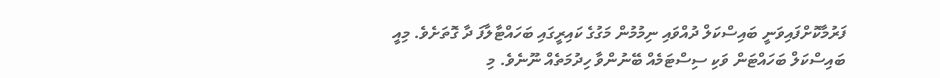ފަރުމާކޮށްފައިވަނީ ބައިސްކަލް ދުއްވައި ނިމުމުން މަގުގެ ކައިރީގައި ބަހައްޓާލާފަ ދާ ގޮތަށެވެ. މިއީ ބައިސްކަލް ބަހައްޓަން ވަކި ސިސްޓަމެއް ބޭނުންވާ ހިދުމަތެއް ނޫނެވެ. މި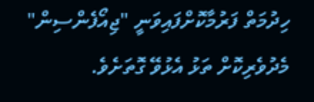ހިދުމަތް ފަރުމާކޮށްފައިވަނީ "ޖިއޯފެންސިން" މެދުވެރިކޮށް ތަޅު އެޅުވޭ ގޮތަށެވެ.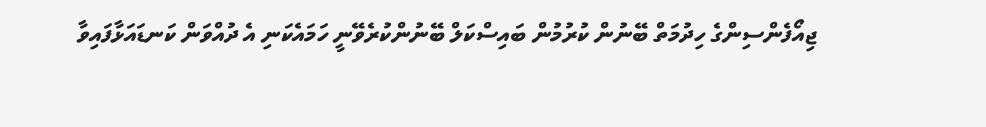ޖިއޯފެންސިންގެ ހިދުމަތް ބޭނުން ކުރުމުން ބައިސްކަލް ބޭނުންކުރެވޭނީ ހަމައެކަނި އެ ދުއްވަން ކަނޑައަޅާފައިވާ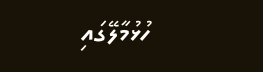ހުޅުމާލޭގައި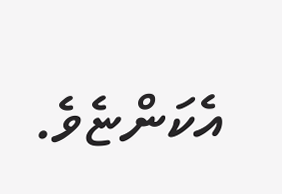އެކަންޏެވެ.